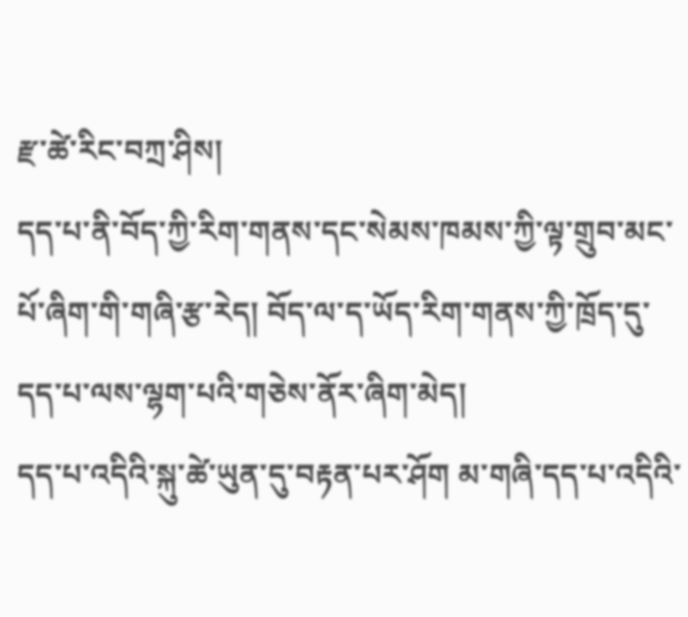རྫ་ཚེ་རིང་བཀྲ་ཤིས།
དད་པ་ནི་བོད་ཀྱི་རིག་གནས་དང་སེམས་ཁམས་ཀྱི་ལྟ་གྲུབ་མང་པོ་ཞིག་གི་གཞི་རྩ་རེད། བོད་ལ་ད་ཡོད་རིག་གནས་ཀྱི་ཁྲོད་དུ་དད་པ་ལས་ལྷག་པའི་གཅེས་ནོར་ཞིག་མེད།
དད་པ་འདིའི་སྐུ་ཚེ་ཡུན་དུ་བརྟན་པར་ཤོག མ་གཞི་དད་པ་འདིའི་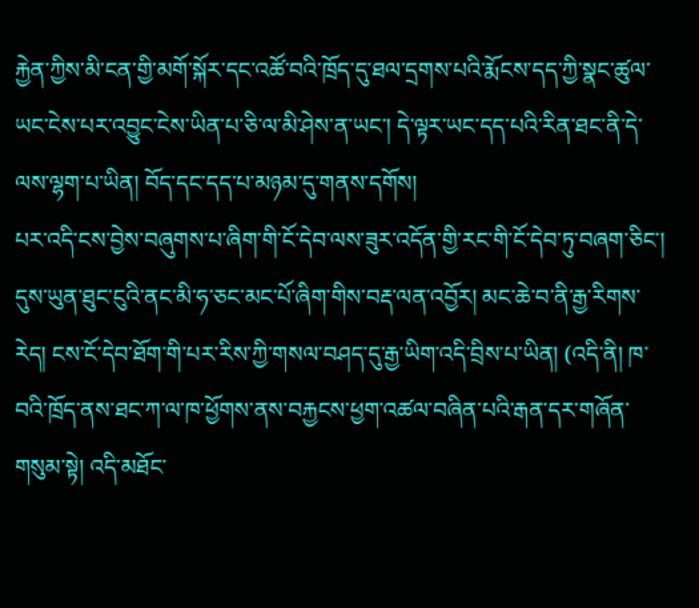རྐྱེན་ཀྱིས་མི་ངན་གྱི་མགོ་སྐོར་དང་འཚོ་བའི་ཁྲོད་དུ་ཐལ་དྲགས་པའི་རྨོངས་དད་ཀྱི་སྣང་ཚུལ་ཡང་ངེས་པར་འབྱུང་ངེས་ཡིན་པ་ཅི་ལ་མི་ཤེས་ན་ཡང་། དེ་ལྟར་ཡང་དད་པའི་རིན་ཐང་ནི་དེ་ལས་ལྷག་པ་ཡིན། བོད་དང་དད་པ་མཉམ་དུ་གནས་དགོས།
པར་འདི་ངས་བྱེས་བཞུགས་པ་ཞིག་གི་ངོ་དེབ་ལས་ཟུར་འདོན་གྱི་རང་གི་ངོ་དེབ་ཏུ་བཞག་ཅིང་། དུས་ཡུན་ཐུང་ངུའི་ནང་མི་ཧ་ཅང་མང་པོ་ཞིག་གིས་བརྡ་ལན་འབྱོར། མང་ཆེ་བ་ནི་རྒྱ་རིགས་རེད། ངས་ངོ་དེབ་ཐོག་གི་པར་རིས་ཀྱི་གསལ་བཤད་དུ་རྒྱ་ཡིག་འདི་བྲིས་པ་ཡིན། (འདི་ནི། ཁ་བའི་ཁྲོད་ནས་ཐང་ཀ་ལ་ཁ་ཕྱོགས་ནས་བརྐྱངས་ཕྱག་འཚལ་བཞིན་པའི་རྒན་དར་གཞོན་གསུམ་སྟེ། འདི་མཐོང་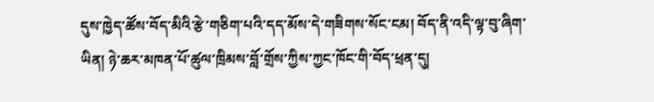དུས་ཁྱེད་ཚོས་བོད་མིའི་རྩེ་གཅིག་པའི་དད་མོས་དེ་གཟིགས་སོང་ངམ། བོད་ནི་འདི་ལྟ་བུ་ཞིག་ཡིན། ཉེ་ཆར་མཁན་པོ་ཚུལ་ཁྲིམས་བློ་གྲོས་ཀྱིས་ཀྱང་ཁོང་གི་བོད་ཕྲན་དུ།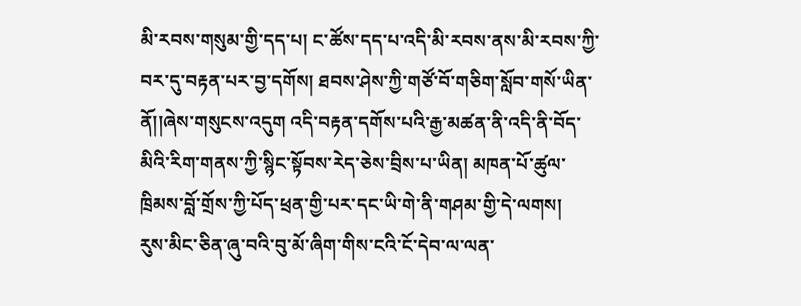མི་རབས་གསུམ་གྱི་དད་པ། ང་ཚོས་དད་པ་འདི་མི་རབས་ནས་མི་རབས་ཀྱི་བར་དུ་བརྟན་པར་བྱ་དགོས། ཐབས་ཤེས་ཀྱི་གཙོ་བོ་གཅིག་སློབ་གསོ་ཡིན་ནོ།།ཞེས་གསུངས་འདུག འདི་བརྟན་དགོས་པའི་རྒྱ་མཚན་ནི་འདི་ནི་བོད་མིའི་རིག་གནས་ཀྱི་སྙིང་སྟོབས་རེད་ཅེས་བྲིས་པ་ཡིན། མཁན་པོ་ཚུལ་ཁྲིམས་བློ་གྲོས་ཀྱི་པོད་ཕྲན་གྱི་པར་དང་ཡི་གེ་ནི་གཤམ་གྱི་དེ་ལགས།
རུས་མིང་ཅིན་ཞུ་བའི་བུ་མོ་ཞིག་གིས་ངའི་ངོ་དེབ་ལ་ལན་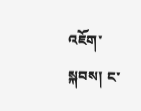འཇོག་སྐབས། ང་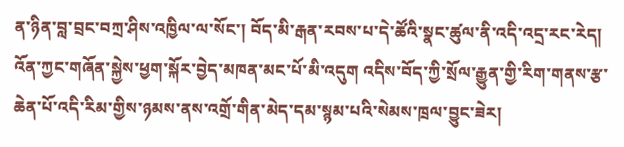ན་ཉིན་བླ་བྲང་བཀྲ་ཤིས་འཁྱིལ་ལ་སོང་། བོད་མི་རྒན་རབས་པ་དེ་ཚོའི་སྣང་ཚུལ་ནི་འདི་འདྲ་རང་རེད། འོན་ཀྱང་གཞོན་སྐྱེས་ཕྱག་སྐོར་བྱེད་མཁན་མང་པོ་མི་འདུག འདིས་བོད་ཀྱི་སྲོལ་རྒྱུན་གྱི་རིག་གནས་རྩ་ཆེན་པོ་འདི་རིམ་གྱིས་ཉམས་ནས་འགྲོ་གིན་མེད་དམ་སྙམ་པའི་སེམས་ཁྲལ་བྱུང་ཟེར།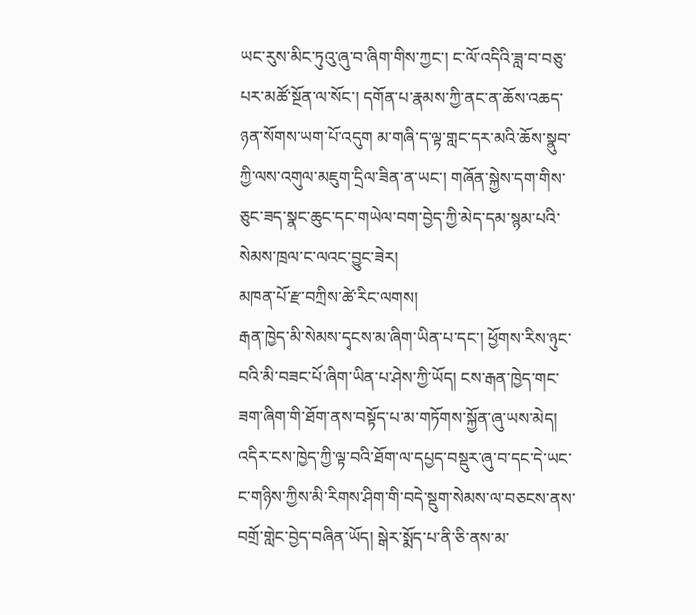ཡང་རུས་མིང་ཏུའུ་ཞུ་བ་ཞིག་གིས་ཀྱང་། ང་ལོ་འདིའི་ཟླ་བ་བཅུ་པར་མཚོ་སྔོན་ལ་སོང་། དགོན་པ་རྣམས་ཀྱི་ནང་ན་ཆོས་འཆད་ཉན་སོགས་ཡག་པོ་འདུག མ་གཞི་ད་ལྟ་གླང་དར་མའི་ཆོས་སྣུབ་ཀྱི་ལས་འགུལ་མཇུག་དྲིལ་ཟིན་ན་ཡང་། གཞོན་སྐྱེས་དག་གིས་ཅུང་ཟད་སྣང་ཆུང་དང་གཡེལ་བག་བྱེད་ཀྱི་མེད་དམ་སྙམ་པའི་སེམས་ཁྲལ་ང་ལའང་བྱུང་ཟེར།
མཁན་པོ་རྫ་བཀྲིས་ཚེ་རིང་ལགས།
རྒན་ཁྱེད་མི་སེམས་དྭངས་མ་ཞིག་ཡིན་པ་དང་། ཕྱོགས་རིས་ཉུང་བའི་མི་བཟང་པོ་ཞིག་ཡིན་པ་ཤེས་ཀྱི་ཡོད། ངས་རྒན་ཁྱེད་གང་ཟག་ཞིག་གི་ཐོག་ནས་བསྟོད་པ་མ་གཏོགས་སྐྱོན་ཞུ་ཡས་མེད། འདིར་ངས་ཁྱེད་ཀྱི་ལྟ་བའི་ཐོག་ལ་དཔྱད་བསྡུར་ཞུ་བ་དང་དེ་ཡང་ང་གཉིས་ཀྱིས་མི་རིགས་ཤིག་གི་བདེ་སྡུག་སེམས་ལ་བཅངས་ནས་བགྲོ་གླེང་བྱེད་བཞིན་ཡོད། སྒེར་སྨོད་པ་ནི་ཅི་ནས་མ་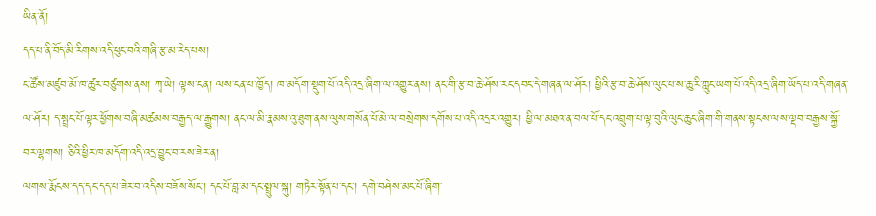ཡིན་ནོ།
དད་པ་ནི་བོད་མི་རིགས་འདི་ཕུང་བའི་གཞི་རྩ་མ་རེད་པས།
ང་ཚོས་མཛུབ་མོ་ཁ་ཚུར་བཙུགས་ནས། ཀྭ་ཡེ། ལྟས་ངན། ལས་ངན་པ་ཁྱོད། ཁ་མདོག་སྡུག་པོ་འདི་འདྲ་ཞིག་ལ་འགྱུར་ནས། ནང་གི་རྩ་བ་ཆེ་ཤོས་རང་དབང་དེ་གཞན་ལ་ཤོར། ཕྱིའི་རྩ་བ་ཆེ་ཤོས་ལུང་པ་ས་ཆུ་རི་ཀླུང་ཡག་པོ་འདི་འདྲ་ཞིག་ཡོད་པ་འདི་གཞན་ལ་ཤོར། ད་སྤྲང་པོ་ལྟར་ཕྱོགས་བཞི་མཚམས་བརྒྱད་ལ་རྒྱུགས། ནང་ལ་མི་རྣམས་འུ་ཐུག་ནས་ལུས་གསོན་པོ་མེ་ལ་བསྲེགས་དགོས་པ་འདི་འདྲར་འགྱུར། ཕྱི་ལ་མཐའ་ན་བལ་པོ་དང་འབྲུག་པ་ལྟ་བུའི་ལུང་ཆུང་ཞིག་གི་གནས་སྟངས་ལས་ལྡབ་བརྒྱས་སྐྱོ་བར་ལྷགས། ཅིའི་ཕྱིར་ཁ་མདོག་འདི་འདྲ་བྱུང་བ་རས་ཟེར་ན།
ལགས་རྨོངས་དད་དང་དད་པ་ཟེར་བ་འདིས་བཟོས་སོང་། དང་པོ་བླ་མ་དང་སྤྲུལ་སྐུ། གཏེར་སྟོན་པ་དང་། དགེ་བཤེས་མང་པོ་ཞིག་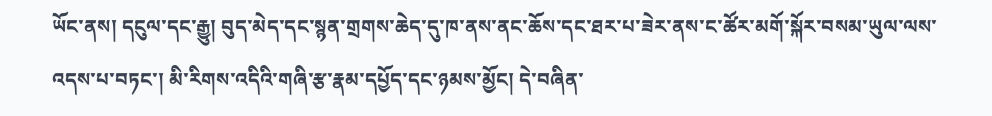ཡོང་ནས། དངུལ་དང་རྒྱུ། བུད་མེད་དང་སྙན་གྲགས་ཆེད་དུ་ཁ་ནས་ནང་ཆོས་དང་ཐར་པ་ཟེར་ནས་ང་ཚོར་མགོ་སྐོར་བསམ་ཡུལ་ལས་འདས་པ་བཏང་། མི་རིགས་འདིའི་གཞི་རྩ་རྣམ་དཔྱོད་དང་ཉམས་མྱོང། དེ་བཞིན་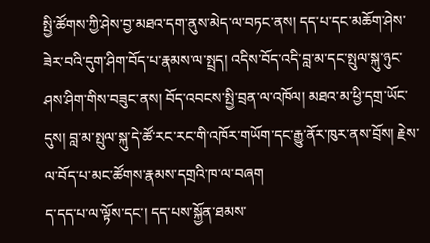སྤྱི་ཚོགས་ཀྱི་ཤེས་བྱ་མཐའ་དག་ནུས་མེད་ལ་བཏང་ནས། དད་པ་དང་མཆོག་ཤེས་ཟེར་བའི་དུག་ཤིག་བོད་པ་རྣམས་ལ་སྤྲད། འདིས་བོད་འདི་བླ་མ་དང་སྤུལ་སྐུ་ཉུང་ཤས་ཤིག་གིས་བཟུང་ནས། བོད་འབངས་སྤྱི་བྲན་ལ་འཁོལ། མཐའ་མ་ཕྱི་དགྲ་ཡོང་དུས། བླ་མ་སྤུལ་སྐུ་དེ་ཚོ་རང་རང་གི་འཁོར་གཡོག་དང་རྒྱུ་ནོར་ཁུར་ནས་བྲོས། རྗེས་ལ་བོད་པ་མང་ཚོགས་རྣམས་དགྲའི་ཁ་ལ་བཞག
ད་དད་པ་ལ་ལྟོས་དང་། དད་པས་སྐྱོན་ཐམས་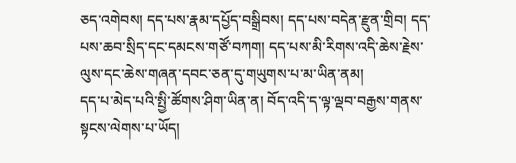ཅད་འགེབས། དད་པས་རྣམ་དཔྱོད་བསྒྲིབས། དད་པས་བདེན་རྫུན་གྲིབ། དད་པས་ཆབ་སྲིད་དང་དམངས་གཙོ་བཀག། དད་པས་མི་རིགས་འདི་ཆེས་རྗེས་ལུས་དང་ཆེས་གཞན་དབང་ཅན་དུ་གཡུགས་པ་མ་ཡིན་ནམ།
དད་པ་མེད་པའི་སྤྱི་ཚོགས་ཤིག་ཡིན་ན། བོད་འདི་ད་ལྟ་ལྡབ་བརྒྱས་གནས་སྟངས་ལེགས་པ་ཡོད།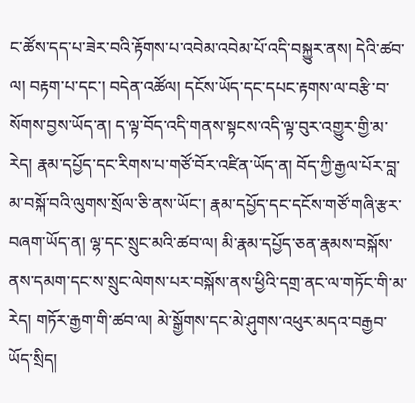ང་ཚོས་དད་པ་ཟེར་བའི་རྟོགས་པ་འབེམ་འབེམ་པོ་འདི་བསྐྱུར་ནས། དེའི་ཚབ་ལ། བརྟག་པ་དང་། བདེན་འཚོལ། དངོས་ཡོད་དང་དཔང་རྟགས་ལ་བརྩི་བ་སོགས་བྱས་ཡོད་ན། ད་ལྟ་བོད་འདི་གནས་སྟངས་འདི་ལྟ་བུར་འགྱུར་གྱི་མ་རེད། རྣམ་དཔྱོད་དང་རིགས་པ་གཙོ་བོར་འཛིན་ཡོད་ན། བོད་ཀྱི་རྒྱལ་པོར་བླ་མ་བསྐོ་བའི་ལུགས་སྲོལ་ཅི་ནས་ཡོང་། རྣམ་དཔྱོད་དང་དངོས་གཙོ་གཞི་རྩར་བཞག་ཡོད་ན། ལྷ་དང་སྲུང་མའི་ཚབ་ལ། མི་རྣམ་དཔྱོད་ཅན་རྣམས་བསྐོས་ནས་དམག་དང་ས་སྲུང་ལེགས་པར་བསྐོས་ནས་ཕྱིའི་དགྲ་ནང་ལ་གཏོང་གི་མ་རེད། གཏོར་རྒྱག་གི་ཚབ་ལ། མེ་སྒྱོགས་དང་མེ་ཤུགས་འཕུར་མདའ་བརྒྱབ་ཡོད་སྲིད།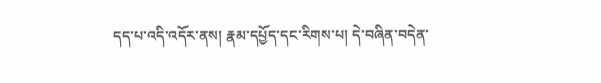དད་པ་འདི་འདོར་ནས། རྣམ་དཔྱོད་དང་རིགས་པ། དེ་བཞིན་བདེན་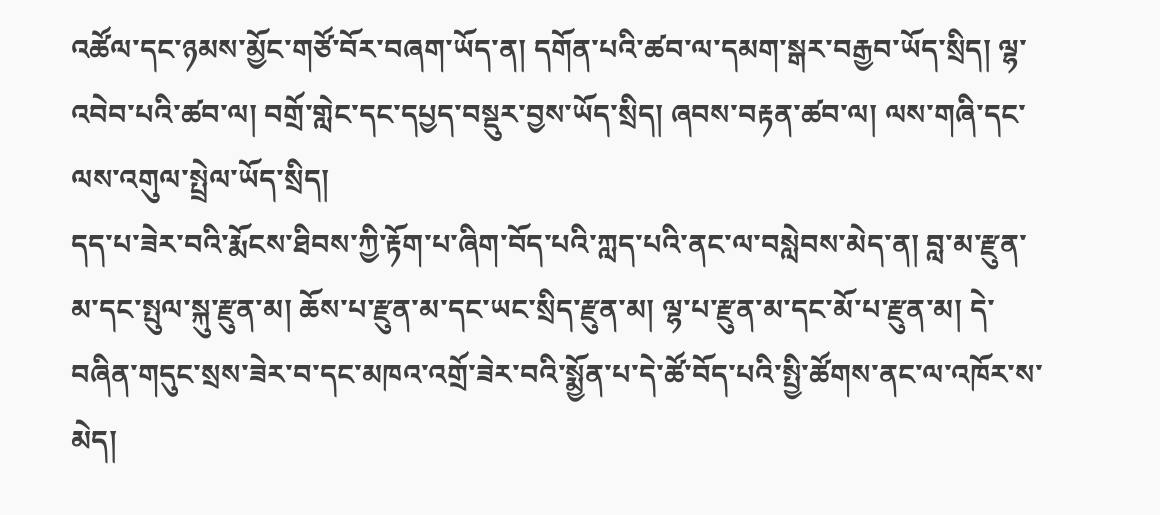འཚོལ་དང་ཉམས་མྱོང་གཙོ་བོར་བཞག་ཡོད་ན། དགོན་པའི་ཚབ་ལ་དམག་སྒར་བརྒྱབ་ཡོད་སྲིད། ལྷ་འབེབ་པའི་ཚབ་ལ། བགྲོ་གླེང་དང་དཔྱད་བསྡུར་བྱས་ཡོད་སྲིད། ཞབས་བརྟན་ཚབ་ལ། ལས་གཞི་དང་ལས་འགུལ་སྤྲེལ་ཡོད་སྲིད།
དད་པ་ཟེར་བའི་རྨོངས་ཐིབས་ཀྱི་རྟོག་པ་ཞིག་བོད་པའི་ཀླད་པའི་ནང་ལ་བསླེབས་མེད་ན། བླ་མ་རྫུན་མ་དང་སྤུལ་སྐུ་རྫུན་མ། ཆོས་པ་རྫུན་མ་དང་ཡང་སྲིད་རྫུན་མ། ལྷ་པ་རྫུན་མ་དང་མོ་པ་རྫུན་མ། དེ་བཞིན་གདུང་སྲས་ཟེར་བ་དང་མཁའ་འགྲོ་ཟེར་བའི་སྨྱོན་པ་དེ་ཚོ་བོད་པའི་སྤྱི་ཚོགས་ནང་ལ་འཁོར་ས་མེད།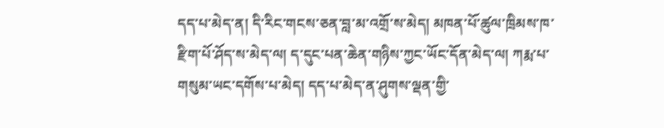དད་པ་མེད་ན། དི་རིང་གངས་ཅན་བླ་མ་འགྲོ་ས་མེད། མཁན་པོ་ཚུལ་ཁྲིམས་ཁ་རྫིག་པོ་ཤོད་ས་མེད་ལ། ད་དུང་པན་ཆེན་གཉིས་ཀྱང་ཡོང་དོན་མེད་ལ། ཀརྨ་པ་གསུམ་ཡང་དགོས་པ་མེད། དད་པ་མེད་ན་ཤུགས་ལྡན་གྱི་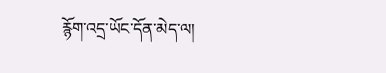རྙོག་འདྲ་ཡོང་དོན་མེད་ལ།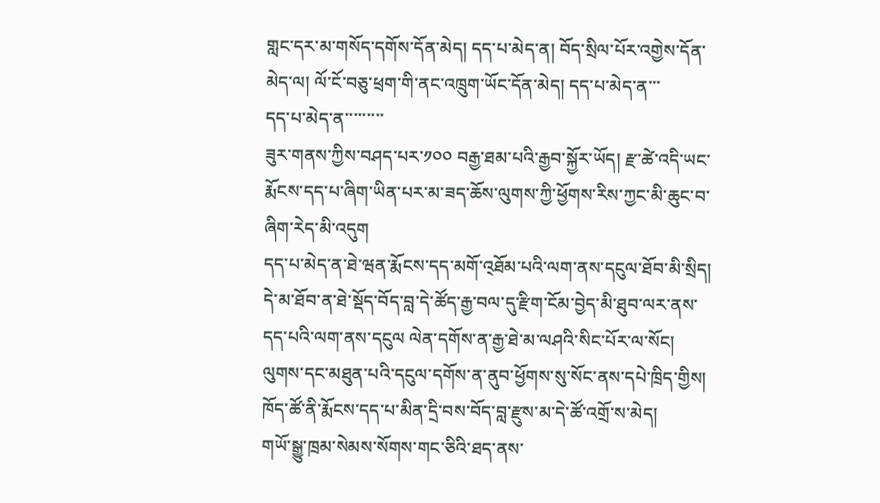གླང་དར་མ་གསོད་དགོས་དོན་མེད། དད་པ་མེད་ན། བོད་སྲིལ་པོར་འགྱེས་དོན་མེད་ལ། ལོ་ངོ་བཅུ་ཕྲག་གི་ནང་འཁྲུག་ཡོང་དོན་མེད། དད་པ་མེད་ན་་་
དད་པ་མེད་ན་་་་་་་་་
ཟུར་གནས་ཀྱིས་བཤད་པར་༡༠༠ བརྒྱ་ཐམ་པའི་རྒྱབ་སྐྱོར་ཡོད། རྫ་ཚེ་འདི་ཡང་རྨོངས་དད་པ་ཞིག་ཡིན་པར་མ་ཟད་ཆོས་ལུགས་ཀྱི་ཕྱོགས་རིས་ཀྱང་མི་ཆུང་བ་ཞིག་རེད་མི་འདུག
དད་པ་མེད་ན་ཐེ་ཝན་རྨོངས་དད་མགོ་འ྄ཐོམ་པའི་ལག་ནས་དངུལ་ཐོབ་མི་སྲིད། དེ་མ་ཐོབ་ན་ཐེ་སྡོད་བོད་བླ་དེ་ཚོད་རྒྱ་བལ་དུ་རྫིག་ངོམ་བྱེད་མི་ཐུབ་ལར་ནས་དད་པའི་ལག་ནས་དངུལ ལེན་དགོས་ན་རྒྱ་ཐེ་མ་ལཤའི་སིང་པོར་ལ་སོང། ལུགས་དང་མཐུན་པའི་དངུལ་དགོས་ན་ནུབ་ཕྱོགས་སུ་སོང་ནས་དཔེ་ཁྲིད་གྱིས། ཁོད་ཚོ་ནི་རྨོངས་དད་པ་མིན་དྲི་བས་བོད་བླ་རྫུས་མ་དེ་ཚོ་འགྲོ་ས་མེད།
གཡོ་སྒྱུ་ཁྲམ་སེམས་སོགས་གང་ཅིའི་ཐད་ནས་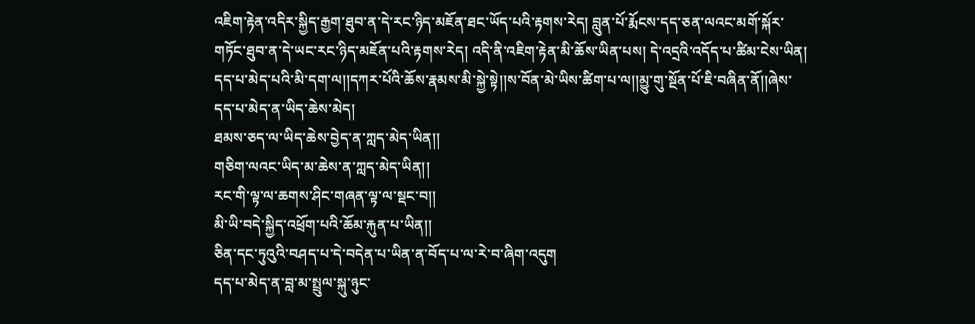འཇིག་རྟེན་འདིར་སྐྱིད་རྒྱག་ཐུབ་ན་དེ་རང་ཉིད་མཇོན་ཐང་ཡོད་པའི་རྟགས་རེད། བླུན་པོ་རྨོངས་དད་ཅན་ལའང་མགོ་སྐོར་གཏོང་ཐུབ་ན་དེ་ཡང་རང་ཉིད་མཇོན་པའི་རྟགས་རེད། འདི་ནི་འཇིག་རྟེན་མི་ཆོས་ཡིན་པས། དེ་འདྲའི་འདོད་པ་ཚིམ་ངེས་ཡིན།
དད་པ་མེད་པའི་མི་དག་ལ།།དཀར་པོའི་ཆོས་རྣམས་མི་སྐྱེ་སྟེ།།ས་བོན་མེ་ཡིས་ཚིག་པ་ལ།།མྱུ་གུ་སྔོན་པོ་ཇི་བཞིན་ནོ།།ཞེས་དད་པ་མེད་ན་ཡིད་ཆེས་མེད།
ཐམས་ཅད་ལ་ཡིད་ཆེས་བྱེད་ན་ཀླད་མེད་ཡིན།།
གཅིག་ལའང་ཡིད་མ་ཆེས་ན་ཀླད་མེད་ཡིན།།
རང་གི་ལྟ་ལ་ཆགས་ཤིང་གཞན་ལྟ་ལ་སྡང་བ།།
མི་ཡི་བདེ་སྐྱིད་འཕྲོག་པའི་ཆོམ་རྐུན་པ་ཡིན།།
ཅིན་དང་ཏུའུའི་བཤད་པ་དེ་བདེན་པ་ཡིན་ན་བོད་པ་ལ་རེ་བ་ཞིག་འདུག
དད་པ་མེད་ན་བླ་མ་སྤྲུལ་སྐུ་ཉུང་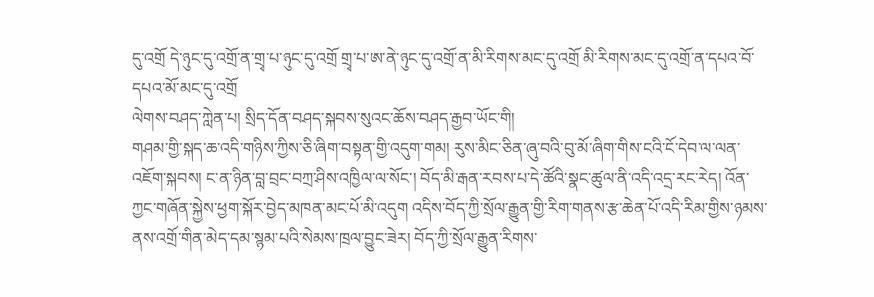དུ་འགྲོ དེ་ཉུང་དུ་འགྲོ་ན་གྲྭ་པ་ཉུང་དུ་འགྲོ གྲྭ་པ་ཨ་ནེ་ཉུང་དུ་འགྲོ་ན་མི་རིགས་མང་དུ་འགྲོ མི་རིགས་མང་དུ་འགྲོ་ན་དཔའ་བོ་དཔའ་མོ་མང་དུ་འགྲོ
ལེགས་བཤད་ཀླེན་པ། སྲིད་དོན་བཤད་སྐབས་སུའང་ཆོས་བཤད་རྒྱབ་ཡོང་གི།
གཤམ་གྱི་སྐད་ཆ་འདི་གཉིས་ཀྱིས་ཅི་ཞིག་བསྟན་གྱི་འདུག་གམ། རུས་མིང་ཅིན་ཞུ་བའི་བུ་མོ་ཞིག་གིས་ངའི་ངོ་དེབ་ལ་ལན་འཇོག་སྐབས། ང་ན་ཉིན་བླ་བྲང་བཀྲ་ཤིས་འཁྱིལ་ལ་སོང་། བོད་མི་རྒན་རབས་པ་དེ་ཚོའི་སྣང་ཚུལ་ནི་འདི་འདྲ་རང་རེད། འོན་ཀྱང་གཞོན་སྐྱེས་ཕྱག་སྐོར་བྱེད་མཁན་མང་པོ་མི་འདུག འདིས་བོད་ཀྱི་སྲོལ་རྒྱུན་གྱི་རིག་གནས་རྩ་ཆེན་པོ་འདི་རིམ་གྱིས་ཉམས་ནས་འགྲོ་གིན་མེད་དམ་སྙམ་པའི་སེམས་ཁྲལ་བྱུང་ཟེར། བོད་ཀྱི་སྲོལ་རྒྱུན་རིགས་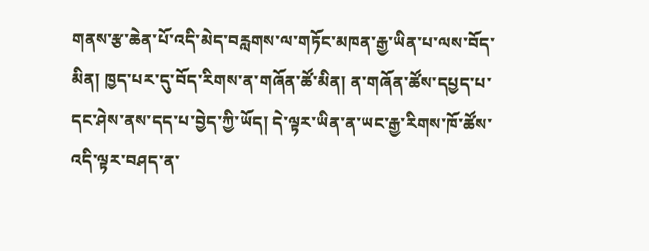གནས་རྩ་ཆེན་པོ་འདི་མེད་བརླགས་ལ་གཏོང་མཁན་རྒྱ་ཡིན་པ་ལས་བོད་མིན། ཁྱད་པར་དུ་བོད་རིགས་ན་གཞོན་ཚོ་མིན། ན་གཞོན་ཚོས་དཔྱད་པ་དང་ཤེས་ནས་དད་པ་བྱེད་ཀྱི་ཡོད། དེ་ལྟར་ཡིན་ན་ཡང་རྒྱ་རིགས་ཁོ་ཚོས་འདི་ལྟར་བཤད་ན་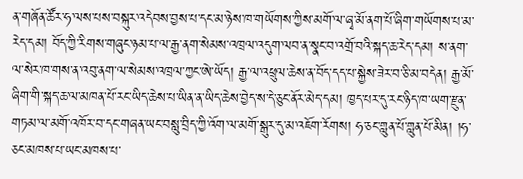ན་གཞོན་ཚོར་ཧ་ལས་པས་བསྐུར་འདེབས་བྱས་པ་དང་མ་ཉེས་ཁ་གཡོགས་ཀྱིས་མགོ་ལ་ཞྭ་མོ་ནག་པོ་ཞིག་གཡོགས་པ་མ་རེད་དམ། བོད་ཀྱི་རིགས་གཞུང་ཉམ་པ་ལ་རྒྱ་ནག་སེམས་འཁྲལ་འདུག་ལབ་ན་སྣང་བ་འགྲོ་བའི་སྐད་ཆ་རེད་དམ། ས་ནག་ལ་སེར་ཁ་གས་ན་འབུ་ནག་ལ་སེམས་འཁྲལ་ཀྱང་ཨེ་ཡོད། རྒྱ་ལ་འཕྲུལ་ཆེས་ན་བོད་དད་པ་སྐྱེས་ཟེར་བ་ཅི་མ་བདེན། རྒྱ་མོ་ཞིག་གི་སྐད་ཆ་ལ་མཁན་པོ་རང་ཡིད་ཆེས་པ་ཡིན་ན་ཡིད་ཆེས་བྱེད་ས་དེ་ཅུང་ནོར་མེད་དམ། ཁྱད་པར་དུ་རང་ཉིད་ཁ་ཡག་རྫུན་གཏམ་ལ་མགོ་འཁོར་བ་དང་གཞན་ཡང་བསླུ་བྲིད་ཀྱི་འོག་ལ་མགོ་སྒུར་དུ་མ་འཇོག་རོགས། ཧ་ཅང་གླུན་པོ་གླུན་པོ་མིན། །ཧ་ཅང་མཁས་པ་ཡང་མཁས་པ་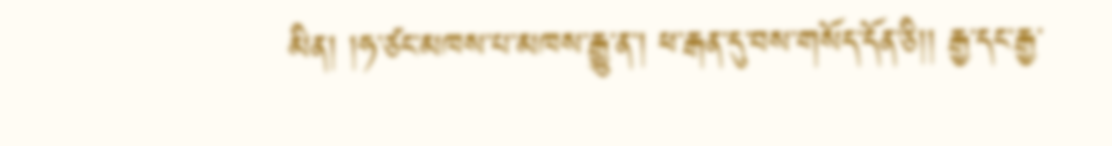མིན། །ཧ་ཙང་མཁས་པ་མཁས་རྒྱུ་ན་། ཕ་རྒན་དུ་བས་གསོད་དོན་ཅི།། རྒྱ་དང་རྒྱ་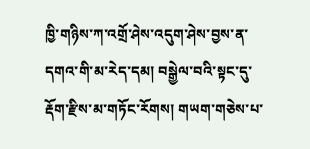ཁྱི་གཉིས་ཀ་འགྲོ་ཤེས་འདུག་ཤེས་བྱས་ན་དགའ་གི་མ་རེད་དམ། བསྒྱེལ་བའི་སྟང་དུ་རྡོག་རྫིས་མ་གཏོང་རོགས། གཡག་གཅེས་པ་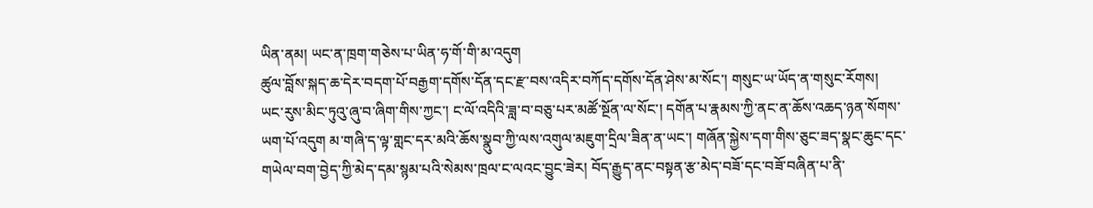ཡིན་ནམ། ཡང་ན་ཁྲག་གཅེས་པ་ཡིན་ཧ་གོ་གི་མ་འདུག
ཚུལ་བློས་སྐད་ཆ་དེར་བདག་པོ་བརྒྱག་དགོས་དོན་དང་རྫ་བས་འདིར་བཀོད་དགོས་དོན་ཤེས་མ་སོང་། གསུང་ཡ་ཡོད་ན་གསུང་རོགས།
ཡང་རུས་མིང་ཏུའུ་ཞུ་བ་ཞིག་གིས་ཀྱང་། ང་ལོ་འདིའི་ཟླ་བ་བཅུ་པར་མཚོ་སྔོན་ལ་སོང་། དགོན་པ་རྣམས་ཀྱི་ནང་ན་ཆོས་འཆད་ཉན་སོགས་ཡག་པོ་འདུག མ་གཞི་ད་ལྟ་གླང་དར་མའི་ཆོས་སྣུབ་ཀྱི་ལས་འགུལ་མཇུག་དྲིལ་ཟིན་ན་ཡང་། གཞོན་སྐྱེས་དག་གིས་ཅུང་ཟད་སྣང་ཆུང་དང་གཡེལ་བག་བྱེད་ཀྱི་མེད་དམ་སྙམ་པའི་སེམས་ཁྲལ་ང་ལའང་བྱུང་ཟེར། བོད་རྒྱུད་ནང་བསྟན་རྩ་མེད་བཟོ་དང་བཟོ་བཞིན་པ་ནི་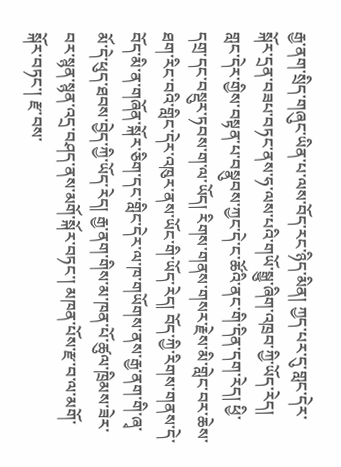རྒྱ་ནག་སྲིད་གཞུང་ཡིན་པ་ལས་བོད་རང་ཉིད་མིན། ཀྱད་པར་དུ་གླང་དེར་སྐོར་དྲན་བཟཔ་བཏང་ནས་ཧ་ལས་པའི་གཡོ་སྒྱུ་ཞིག་འཁྲབ་ཀྱི་ཡོད་རེད། གླང་དེར་གྱིས་བསྟན་པ་བསྣུབས་ཀྱང་དེ་ང་ཚོའི་ནང་གི་དིན་དག་རེད། ཕྱི་དགྲ་དང་བསྡུར་ཏབས་ག་ལ་ཡོད། རིགས་གནས་གསར་རྗེས་མི་གླེང་བར་ཆེས་ཐག་རིང་བའི་གླིང་དེར་འཁུར་ནས་ཡོང་གི་ཡོད་རེད། བོད་ཀྱི་རིགས་གནས་དེ་བོད་མི་ན་གཞོན་སྐོར་ཅིག་དང་གླིང་དེར་ལ་ཁ་གཡོགས་ནས་རྒྱ་ནག་གི་ཞྭ་མོ་དེ་ཕུད་ཐབས་བྱེད་ཀྱི་ཡོད་རེད། རྒྱ་ནག་གིས་མ་ཁན་པོ་ཚུལ་ཁྲིམས་ཟེར་བར་སྙན་སྙན་འདྲ་བཤད་ནས་མགོ་སྐོར་བཏང་། མཁན་པོས་རྫ་བ་ལ་མགོ་སྐོར་བཏང་། རྫ་བས་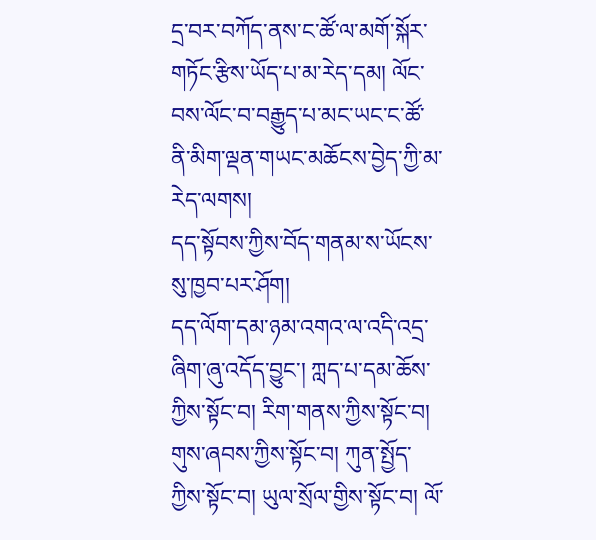དྲ་བར་བཀོད་ནས་ང་ཚོ་ལ་མགོ་སྐོར་གཏོང་རྩིས་ཡོད་པ་མ་རེད་དམ། ལོང་བས་ལོང་བ་བརྒྱུད་པ་མང་ཡང་ང་ཚོ་ནི་མིག་ལྡན་གཡང་མཆོངས་བྱེད་ཀྱི་མ་རེད་ལགས།
དད་སྟོབས་ཀྱིས་བོད་གནམ་ས་ཡོངས་སུ་ཁྱབ་པར་ཤོག།
དད་ལོག་དམ་ཉམ་འགའ་ལ་འདི་འདྲ་ཞིག་ཞུ་འདོད་བྱུང་། ཀླད་པ་དམ་ཆོས་ཀྱིས་སྟོང་བ། རིག་གནས་ཀྱིས་སྟོང་བ། གུས་ཞབས་ཀྱིས་སྟོང་བ། ཀུན་སྤྱོད་ཀྱིས་སྟོང་བ། ཡུལ་སྲོལ་གྱིས་སྟོང་བ། ལོ་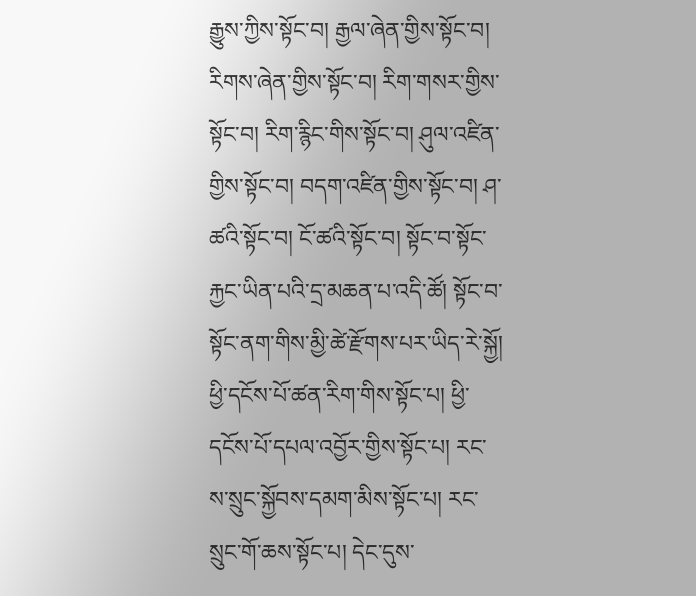རྒྱུས་ཀྱིས་སྟོང་བ། རྒྱལ་ཞེན་གྱིས་སྟོང་བ། རིགས་ཞེན་གྱིས་སྟོང་བ། རིག་གསར་གྱིས་སྟོང་བ། རིག་རྙིང་གིས་སྟོང་བ། ཤུལ་འཛིན་གྱིས་སྟོང་བ། བདག་འཛིན་གྱིས་སྟོང་བ། ཤ་ཚའི་སྟོང་བ། ངོ་ཚའི་སྟོང་བ། སྟོང་བ་སྟོང་རྐྱང་ཡིན་པའི་དྲ་མཆན་པ་འདི་ཚོ། སྟོང་བ་སྟོང་ནག་གིས་མྱི་ཚེ་རྫོགས་པར་ཡིད་རེ་སྐྱོ།
ཕྱི་དངོས་པོ་ཚན་རིག་གིས་སྟོང་པ། ཕྱི་དངོས་པོ་དཔལ་འབྱོར་གྱིས་སྟོང་པ། རང་ས་སྲུང་སྐྱོབས་དམག་མིས་སྟོང་པ། རང་སྲུང་གོ་ཆས་སྟོང་པ། དེང་དུས་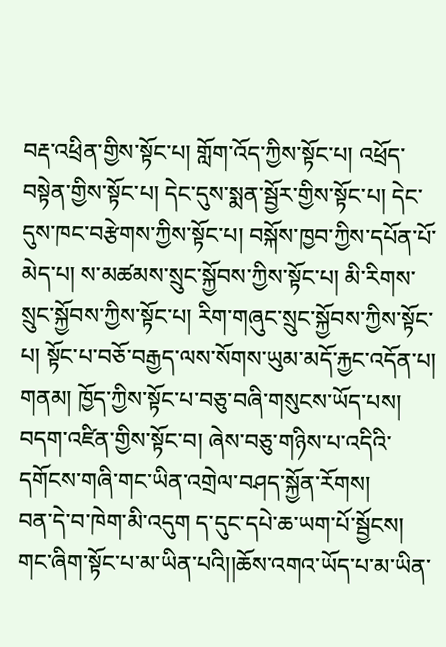བརྡ་འཕྲིན་གྱིས་སྟོང་པ། གློག་འོད་ཀྱིས་སྟོང་པ། འཕྲོད་བསྟེན་གྱིས་སྟོང་པ། དེང་དུས་སྨན་སྦྱོར་གྱིས་སྟོང་པ། དེང་དུས་ཁང་བརྩེགས་ཀྱིས་སྟོང་པ། བསྐོས་ཁྱབ་ཀྱིས་དཔོན་པོ་མེད་པ། ས་མཚམས་སྲུང་སྐྱོབས་ཀྱིས་སྟོང་པ། མི་རིགས་སྲུང་སྐྱོབས་ཀྱིས་སྟོང་པ། རིག་གཞུང་སྲུང་སྐྱོབས་ཀྱིས་སྟོང་པ། སྟོང་པ་བཅོ་བརྒྱད་ལས་སོགས་ཡུམ་མདོ་རྐྱང་འདོན་པ།
གནམ། ཁྱོད་ཀྱིས་སྟོང་པ་བཅུ་བཞི་གསུངས་ཡོད་པས། བདག་འཛིན་གྱིས་སྟོང་བ། ཞེས་བཅུ་གཉིས་པ་འདིའི་དགོངས་གཞི་གང་ཡིན་འགྲེལ་བཤད་སྐྱོན་རོགས།
བན་དེ་བ་ཁེག་མི་འདུག ད་དུང་དཔེ་ཆ་ཡག་པོ་སྦྱོངས། གང་ཞིག་སྟོང་པ་མ་ཡིན་པའི།།ཆོས་འགའ་ཡོད་པ་མ་ཡིན་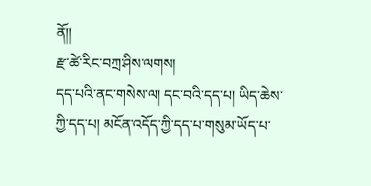ནོ།།
རྫ་ཚེ་རིང་བཀྲ་ཤིས་ལགས།
དད་པའི་ནང་གསེས་ལ། དང་བའི་དད་པ། ཡིད་ཆེས་ཀྱི་དད་པ། མངོན་འདོད་ཀྱི་དད་པ་གསུམ་ཡོད་པ་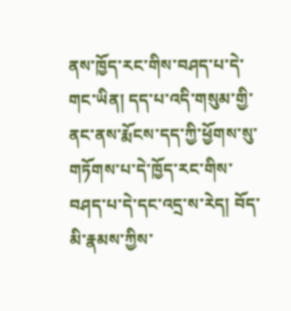ནས་ཁྱོད་རང་གིས་བཤད་པ་དེ་གང་ཡིན། དད་པ་འདི་གསུམ་གྱི་ནང་ནས་རྨོངས་དད་ཀྱི་ཕྱོགས་སུ་གཏོགས་པ་དེ་ཁྱོད་རང་གིས་བཤད་པ་དེ་དང་འདྲ་ས་རེད། བོད་མི་རྣམས་ཀྱིས་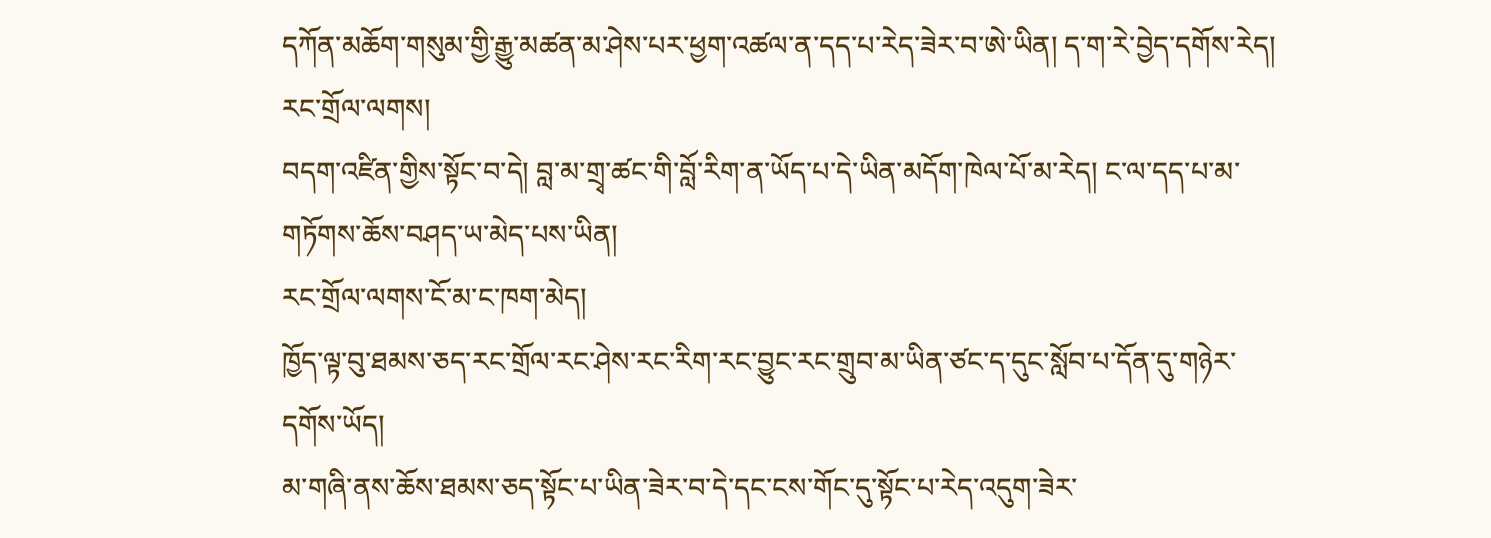དཀོན་མཆོག་གསུམ་གྱི་རྒྱུ་མཚན་མ་ཤེས་པར་ཕྱག་འཚལ་ན་དད་པ་རེད་ཟེར་བ་ཨེ་ཡིན། ད་ག་རེ་བྱེད་དགོས་རེད།
རང་གྲོལ་ལགས།
བདག་འཛིན་གྱིས་སྟོང་བ་དེ། བླ་མ་གྲྭ་ཚང་གི་བློ་རིག་ན་ཡོད་པ་དེ་ཡིན་མདོག་ཁེལ་པོ་མ་རེད། ང་ལ་དད་པ་མ་གཏོགས་ཆོས་བཤད་ཡ་མེད་པས་ཡིན།
རང་གྲོལ་ལགས་ངོ་མ་ང་ཁག་མེད།
ཁྱོད་ལྟ་བུ་ཐམས་ཅད་རང་གྲོལ་རང་ཤེས་རང་རིག་རང་བྱུང་རང་གྲུབ་མ་ཡིན་ཙང་ད་དུང་སློབ་པ་དོན་དུ་གཉེར་དགོས་ཡོད།
མ་གཞི་ནས་ཆོས་ཐམས་ཅད་སྟོང་པ་ཡིན་ཟེར་བ་དེ་དང་ངས་གོང་དུ་སྟོང་པ་རེད་འདུག་ཟེར་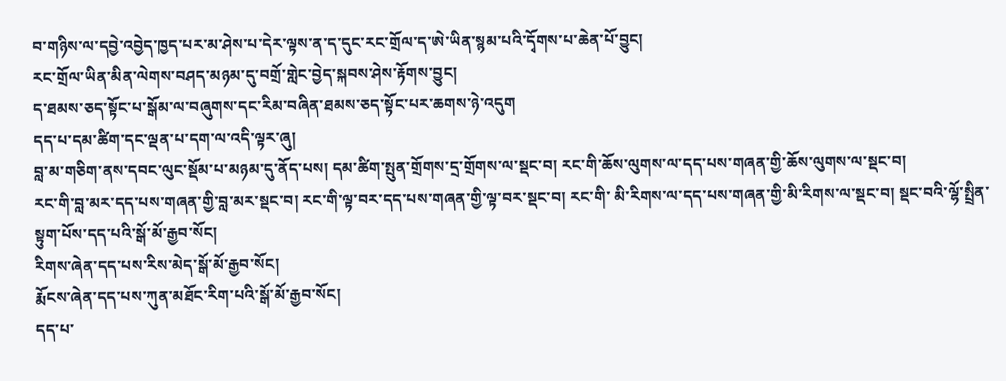བ་གཉིས་ལ་དབྱེ་འབྱེད་ཁྱད་པར་མ་ཤེས་པ་དེར་ལྟས་ན་ད་དུང་རང་གྲོལ་ད་ཨེ་ཡིན་སྙམ་པའི་དྭོགས་པ་ཆེན་པོ་བྱུང།
རང་གྲོལ་ཡིན་མིན་ལེགས་བཤད་མཉམ་དུ་བགྲོ་གླེང་བྱེད་སྐབས་ཤེས་རྟོགས་བྱུང།
ད་ཐམས་ཅད་སྟོང་པ་སྒོམ་ལ་བཞུགས་དང་རིམ་བཞིན་ཐམས་ཅད་སྟོང་པར་ཆགས་ཉེ་འདུག
དད་པ་དམ་ཚིག་དང་ལྡན་པ་དག་ལ་འདི་ལྟར་ཞུ།
བླ་མ་གཅིག་ནས་དབང་ལུང་སྡོམ་པ་མཉམ་དུ་ནོད་པས། དམ་ཚིག་སྤུན་གྲོགས་དྲ་གྲོགས་ལ་སྡང་བ། རང་གི་ཆོས་ལུགས་ལ་དད་པས་གཞན་གྱི་ཆོས་ལུགས་ལ་སྡང་བ།
རང་གི་བླ་མར་དད་པས་གཞན་གྱི་བླ་མར་སྡང་བ། རང་གི་ལྟ་བར་དད་པས་གཞན་གྱི་ལྟ་བར་སྡང་བ། རང་གི་ མི་རིགས་ལ་དད་པས་གཞན་གྱི་མི་རིགས་ལ་སྡང་བ། སྡང་བའི་ལྷོ་སྤྲིན་སྟུག་པོས་དད་པའི་སྒོ་མོ་རྒྱབ་སོང།
རིགས་ཞེན་དད་པས་རིས་མེད་སྒོ་མོ་རྒྱབ་སོང།
རྨོངས་ཞེན་དད་པས་ཀུན་མཐོང་རིག་པའི་སྒོ་མོ་རྒྱབ་སོང།
དད་པ་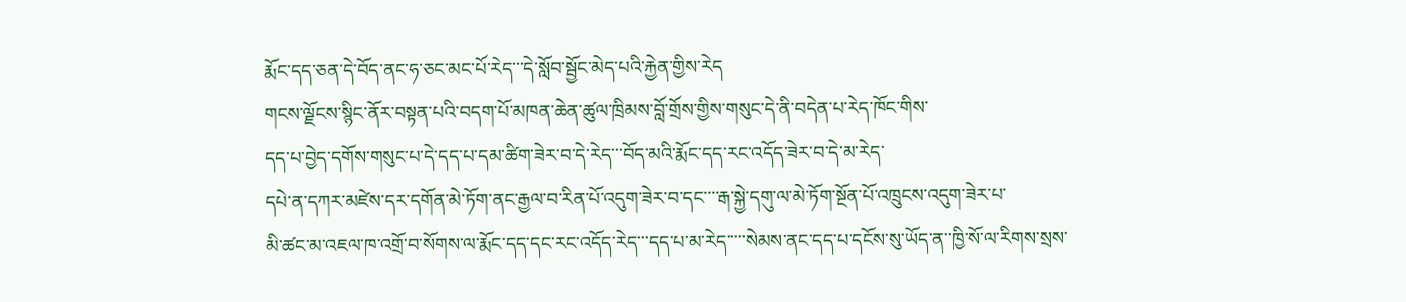རྨོང་དད་ཅན་དེ་བོད་ནང་ཧ་ཅང་མང་པོ་རེད་་་དེ་སློབ་སྦྱོང་མེད་པའི་རྐྱེན་གྱིས་རེད
གངས་ལྗོངས་སྙིང་ནོར་བསྟན་པའི་བདག་པོ་མཁན་ཆེན་ཚུལ་ཁྲིམས་བློ་གྲོས་གྱིས་གསུང་དེ་ནི་བདེན་པ་རེད་ཁོང་གིས་
དད་པ་བྱེད་དགོས་གསུང་པ་དེ་དད་པ་དམ་ཚིག་ཟེར་བ་དེ་རེད་་་བོད་མའི་རྨོང་དད་རང་འདོད་ཟེར་བ་དེ་མ་རེད་
དཔེ་ན་དཀར་མཛེས་དར་དགོན་མེ་ཏོག་ནང་རྒྱལ་བ་རིན་པོ་འདུག་ཟེར་བ་དང་་་་རྒ་སྐྱེ་དགུ་ལ་མེ་ཏོག་སྔོན་པོ་འཁྲུངས་འདུག་ཟེར་པ་
མི་ཚང་མ་འཇལ་ཁ་འགྲོ་བ་སོགས་ལ་རྨོང་དད་དང་རང་འདོད་རེད་་་དད་པ་མ་རེད་་་་་སེམས་ནང་དད་པ་དངོས་སུ་ཡོད་ན་་ཁྱི་སོ་ལ་རིགས་སྲས་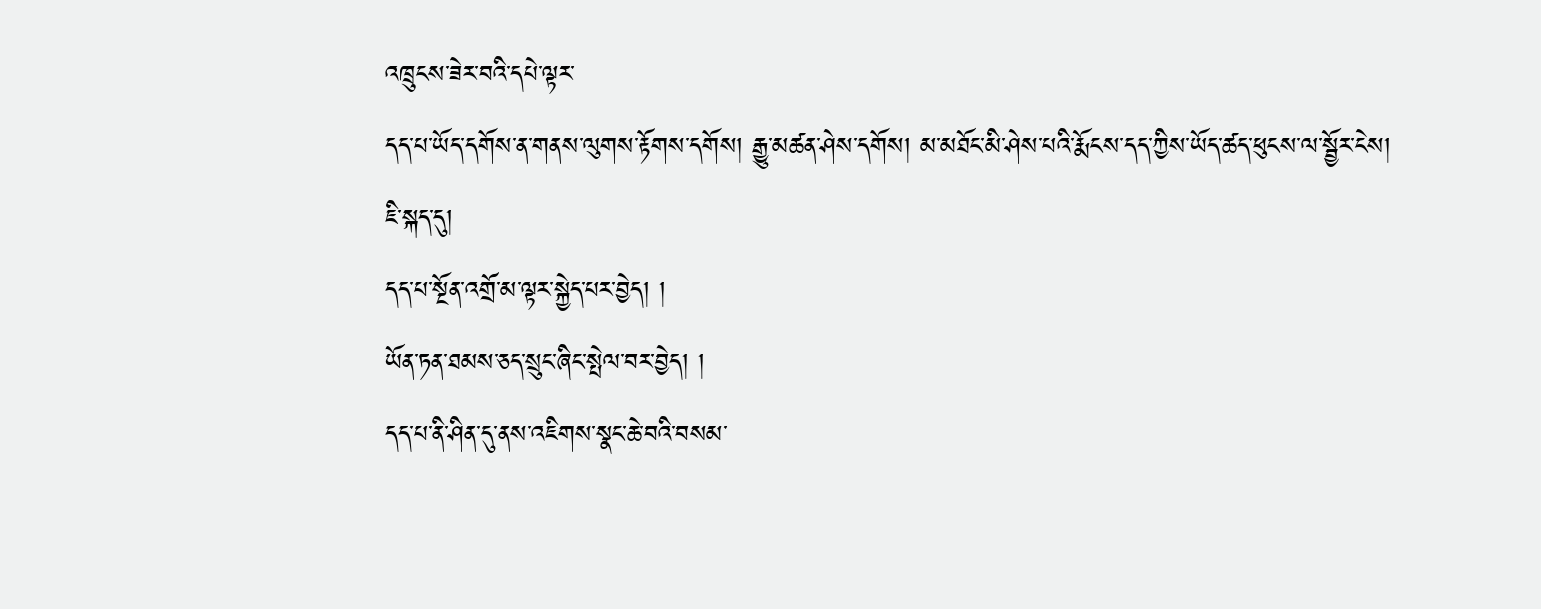འཁྲུངས་ཟེར་བའི་དཔེ་ལྟར་
དད་པ་ཡོད་དགོས་ན་གནས་ལུགས་རྟོགས་དགོས། རྒྱུ་མཚན་ཤེས་དགོས། མ་མཐོང་མི་ཤེས་པའི་རྨོངས་དད་ཀྱིས་ཡོད་ཚད་ཕུངས་ལ་སྦྱོར་ངེས།
ཇི་སྐད་དུ།
དད་པ་སྔོན་འགྲོ་མ་ལྟར་སྐྱེད་པར་བྱེད། །
ཡོན་ཏན་ཐམས་ཅད་སྲུང་ཞིང་སྤེལ་བར་བྱེད། །
དད་པ་ནི་ཤིན་དུ་ནས་འཇིགས་སྣང་ཆེ་བའི་བསམ་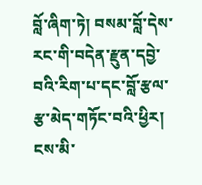བློ་ཞིག་ཏེ། བསམ་བློ་དེས་རང་གི་བདེན་རྫུན་དབྱེ་བའི་རིག་པ་དང་བློ་རྩལ་རྩ་མེད་གཏོང་བའི་ཕྱིར། ངས་མི་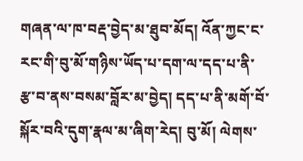གཞན་ལ་ཁ་བརྡ་བྱེད་མ་ཐུབ་མོད། འོན་ཀྱང་ང་རང་གི་བུ་མོ་གཉིས་ཡོད་པ་དག་ལ་དད་པ་ནི་རྩ་བ་ནས་བསམ་བློར་མ་བྱེད། དད་པ་ནི་མགོ་བོ་སྐོར་བའི་དུག་རྣལ་མ་ཞིག་རེད། བུ་མོ། ལེགས་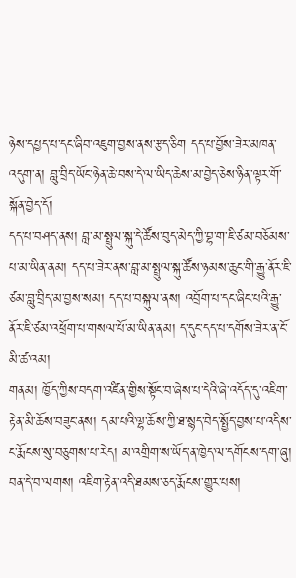ཉེས་དཔྱད་པ་དང་ཞིབ་འཇུག་བྱས་ནས་རྩད་ཅིག དད་པ་བྱོས་ཟེར་མཁན་འདུག་ན། བླུ་བྲིད་ཡོང་ཉེན་ཆེ་བས་དེ་ལ་ཡིད་ཆེས་མ་བྱེད་ཅེས་ཉིན་ལྟར་གོ་སྐོན་བྱེད་དོ།
དད་པ་བཤད་ནས། བླ་མ་སྤྲུལ་སྐུ་དེ་ཚོས་བུད་མེད་ཀྱི་བྷ་ག་ཇི་ཙམ་བཅོམས་པ་མ་ཡིན་ནམ། དད་པ་ཟེར་ནས་བླ་མ་སྤྲུལ་སྐུ་ཚོས་ཉམས་ཆུང་གི་རྒྱུ་ནོར་ཇི་ཙམ་བླུ་བྲིད་མ་བྱས་སམ། དད་པ་བསྐུལ་ནས། འབྲོག་པ་དང་ཞིང་པའི་རྒྱུ་ནོར་ཇི་ཙམ་འཕྲོག་པ་གསལ་པོ་མ་ཡིན་ནམ། ད་དུང་དད་པ་དགོས་ཟེར་ན་ངོ་མི་ཚ་འམ།
གནམ། ཁྱོད་ཀྱིས་བདག་འཛིན་གྱིས་སྟོང་བ་ཞེས་པ་དེའི་ཞེ་འདོད་དུ་འཇིག་རྟེན་མི་ཆོས་བཟུང་ནས། དམ་པའི་ལྷ་ཆོས་ཀྱི་ཐ་སྙད་བེད་སྤྱོད་བྱས་པ་འདིས་ང་རྨོངས་སུ་བཅུགས་པ་རེད། མ་འགྲིག་ས་ཡོད་ན་ཁྱེད་ལ་དགོངས་དག་ཞུ།
བན་དེ་བ་ལགས། འཇིག་རྟེན་འདི་ཐམས་ཅད་རྨོངས་གྱུར་པས།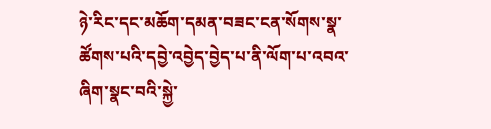ཉེ་རིང་དང་མཆོག་དམན་བཟང་ངན་སོགས་སྣ་ཚོགས་པའི་དབྱེ་འབྱེད་བྱེད་པ་ནི་ལོག་པ་འབའ་ཞིག་སྣང་བའི་སྐྱེ་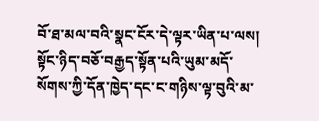བོ་ཐ་མལ་བའི་སྣང་ངོར་དེ་ལྟར་ཡིན་པ་ལས། སྟོང་ཉིད་བཅོ་བརྒྱད་སྟོན་པའི་ཡུམ་མདོ་སོགས་ཀྱི་དོན་ཁྱེད་དང་ང་གཉིས་ལྟ་བུའི་མ་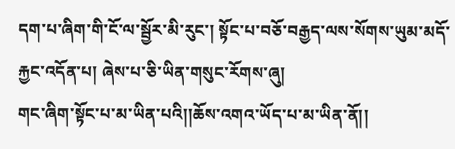དག་པ་ཞིག་གི་ངོ་ལ་སྦྱོར་མི་རུང་། སྟོང་པ་བཅོ་བརྒྱད་ལས་སོགས་ཡུམ་མདོ་རྐྱང་འདོན་པ། ཞེས་པ་ཅི་ཡིན་གསུང་རོགས་ཞུ།
གང་ཞིག་སྟོང་པ་མ་ཡིན་པའི།།ཆོས་འགའ་ཡོད་པ་མ་ཡིན་ནོ།།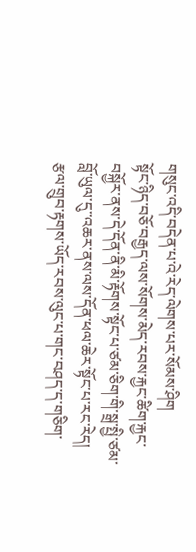གསུང་འདི་བདེན་པ་འེ་རེད་ལེགས་པར་སོམས་ཤིག
སྟོང་ཉིད་བཅོ་བརྒྱད་ལས་སོགས་མེད་རབས་རྐྱང་ཚིག་རྐྱང་བསྐྱོར་ནས་དེ་དོན་ནི་མི་རྟོགས་སྟོང་པ་ཙམ་ཅིག་གི་སྒྲ་སྤྱི་ཙམ་བློ་ཡུལ་དུ་་འཆར་ནས་ལས་དོན་ཕལ་ཆེར་སྟོང་པ་རང་རེད།
རྩལ་གྲུབ་རྟགས་ཡོད་རབས་ལུང་པ་གང་བཤད་ད་གཅིག་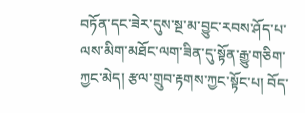བཏོན་དང་ཟེར་དུས་སྔ་མ་བྱུང་རབས་ཤོད་པ་ལས་མིག་མཐོང་ལག་ཟིན་དུ་སྟོན་རྒྱུ་གཅིག་ཀྱང་མེད། རྩལ་གྲུབ་རྟགས་ཀྱང་སྟོང་པ། བོད་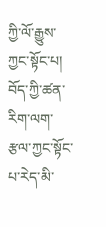ཀྱི་ལོ་རྒྱུས་ཀྱང་སྟོང་པ། བོད་ཀྱི་ཚན་རིག་ལག་རྩལ་ཀྱང་སྟོང་པ་རེད་མི་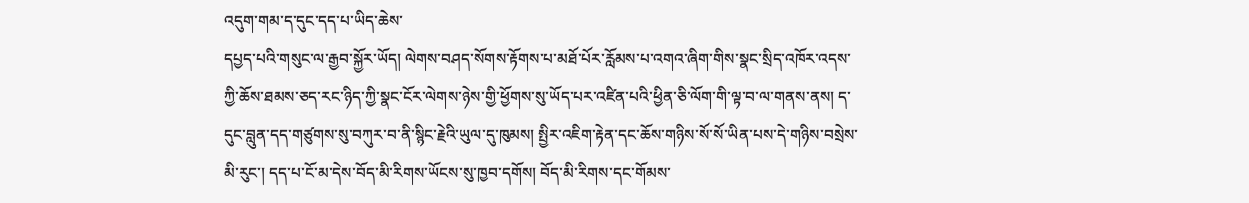འདུག་གམ་ད་དུང་དད་པ་ཡིད་ཆེས་
དཔྱད་པའི་གསུང་ལ་རྒྱབ་སྐྱོར་ཡོད། ལེགས་བཤད་སོགས་རྟོགས་པ་མཐོ་པོར་རློམས་པ་འགའ་ཞིག་གིས་སྣང་སྲིད་འཁོར་འདས་ཀྱི་ཆོས་ཐམས་ཅད་རང་ཉིད་ཀྱི་སྣང་ངོར་ལེགས་ཉེས་གྱི་ཕྱོགས་སུ་ཡོད་པར་འཛིན་པའི་ཕྱིན་ཅི་ལོག་གི་ལྟ་བ་ལ་གནས་ནས། ད་དུང་བླུན་དད་གཙུགས་སུ་བཀུར་བ་ནི་སྙིང་རྗེའི་ཡུལ་དུ་ཁུམས། སྤྱིར་འཇིག་རྟེན་དང་ཆོས་གཉིས་སོ་སོ་ཡིན་པས་དེ་གཉིས་བསྲེས་མི་རུང་། དད་པ་ངོ་མ་དེས་བོད་མི་རིགས་ཡོངས་སུ་ཁྱབ་དགོས། བོད་མི་རིགས་དང་གོམས་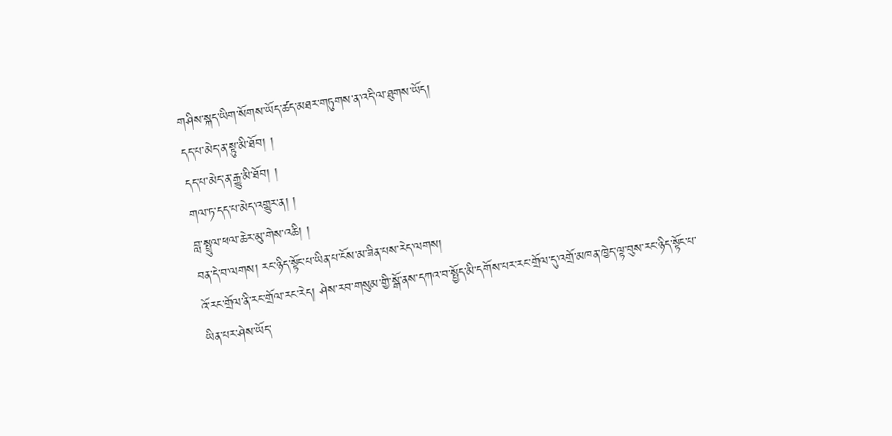གཤིས་སྐད་ཡིག་སོགས་ཡོད་ཚད་མཐར་གཏུགས་ན་འདི་ལ་ཐུགས་ཡོད།
དད་པ་མེད་ན་སྟུ་མི་ཐོབ། །
དད་པ་མེད་ན་རྒྱུ་མི་ཐོབ། །
གལ་ཏ་དད་པ་མེད་འགྱུར་ན། །
བླ་སྤྲུལ་ཕལ་ཆེར་མུ་གེས་འཆི། །
བན་དེ་བ་ལགས། རང་ཉིད་སྟོང་པ་ཡིན་པ་ངོས་མ་ཟིན་པས་རེད་ལགས།
འོ་རང་གྲོལ་ནི་རང་གྲོལ་རང་རེད། ཤེས་རབ་གསུམ་གྱི་སྒོ་ནས་དཀའ་བ་སྤྱོད་མི་དགོས་པར་རང་གྲོལ་དུ་འགྲོ་མཁན་ཁྱེད་ལྟ་བུས་རང་ཉིད་སྟོང་པ་ཡིན་པར་ཤེས་ཡོད་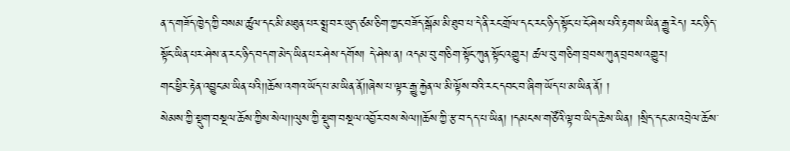ན་ད་གཟོད་ཁྱེད་ཀྱི་བསམ་ཚུལ་དང་མི་མཐུན་པར་སྨྲ་བར་ཡུད་ཙམ་ཅིག་ཀྱང་བཟོད་སྒོམ་མི་ཐུབ་པ་དེ་ནི་རང་གྲོལ་དང་རང་ཉིད་སྟོང་པ་ངོ་ཤེས་པའི་རྟགས་ཡིན་རྒྱུ་རེད། རང་ཉིད་སྟོང་ཡིན་པར་ཤེས་ན་རང་ཉིད་བདག་མེད་ཡིན་པར་ཤེས་དགོས། དེ་ཤེས་ན། འདམ་བུ་གཅིག་སྟོང་ཀུན་སྟོང་འགྱུར། ཚལ་བུ་གཅིག་བྲབས་ཀུན་བྲབས་འགྱུར།
གང་ཕྱིར་རྟེན་འབྱུང་མ་ཡིན་པའི།།ཆོས་འགའ་ཡོད་པ་མ་ཡིན་ནོ།།ཞེས་པ་ལྟར་རྒྱུ་རྐྱེན་ལ་མི་ལྟོས་བའི་རང་དབང་བ་ཞིག་ཡོད་པ་མ་ཡིན་ནོ། །
སེམས་ཀྱི་སྡུག་བསྔལ་ཆོས་ཀྱིས་སེལ།།ལུས་ཀྱི་སྡུག་བསྔལ་འབྱོར་བས་སེལ།།ཆོས་ཀྱི་རྩ་བ་དད་པ་ཡིན། །དམངས་གཙོའི་ལྟ་བ་ཡིད་ཆེས་ཡིན། །སྲིད་དང་མ་འབྲེལ་ཆོས་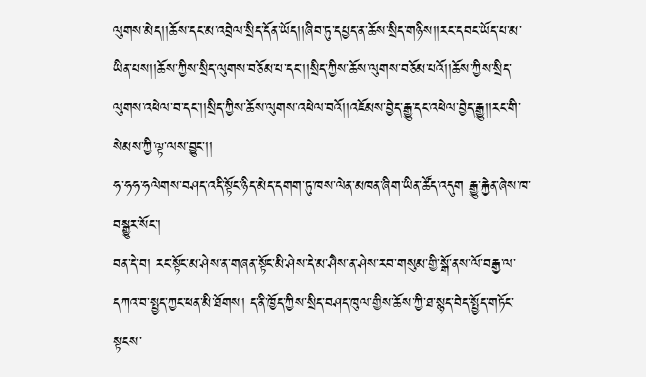ལུགས་མེད།།ཆོས་དང་མ་འབྲེལ་སྲིད་དོན་ཡོད།།ཞིབ་ཏུ་དཔྱད་ན་ཆོས་སྲིད་གཉིས།།རང་དབང་ཡོད་པ་མ་ཡིན་པས།།ཆོས་ཀྱིས་སྲིད་ལུགས་བཅོམ་པ་དང་།།སྲིད་ཀྱིས་ཆོས་ལུགས་བཅོམ་པའོ།།ཆོས་ཀྱིས་སྲིད་ལུགས་འཕེལ་བ་དང་།།སྲིད་ཀྱིས་ཆོས་ལུགས་འཕེལ་བའོ།།འཇོམས་བྱེད་རྒྱུ་དང་འཕེལ་བྱེད་རྒྱུ།།རང་གི་སེམས་ཀྱི་ལྟ་ལས་བྱུང་།།
ཧ་ཧཧ་ཧལེགས་བཤད་འདི་སྟོང་ཉིད་མེད་དགག་ཏུ་ཁས་ལེན་མཁན་ཞིག་ཡིན་ཚོད་འདུག རྒྱུ་རྐྱེན་ཞེས་ཁ་བསྒྱུར་སོང་།
བན་དེ་བ། རང་སྟོང་མ་ཤེས་ན་གཞན་སྟོང་མི་ཤེས་དེ་མ་ཤཻས་ན་ཤེས་རབ་གསུམ་གྱི་སྒོ་ནས་ལོ་བརྒྱ་ལ་དཀའ་བ་སྤྱད་ཀྱང་ཕན་མི་ཐོགས། ད་ནི་ཁྱོད་ཀྱིས་སྲིད་བཤད་ཁུལ་གྱིས་ཆོས་ཀྱི་ཐ་སྙད་བེད་སྤྱོད་གཏོང་སྟངས་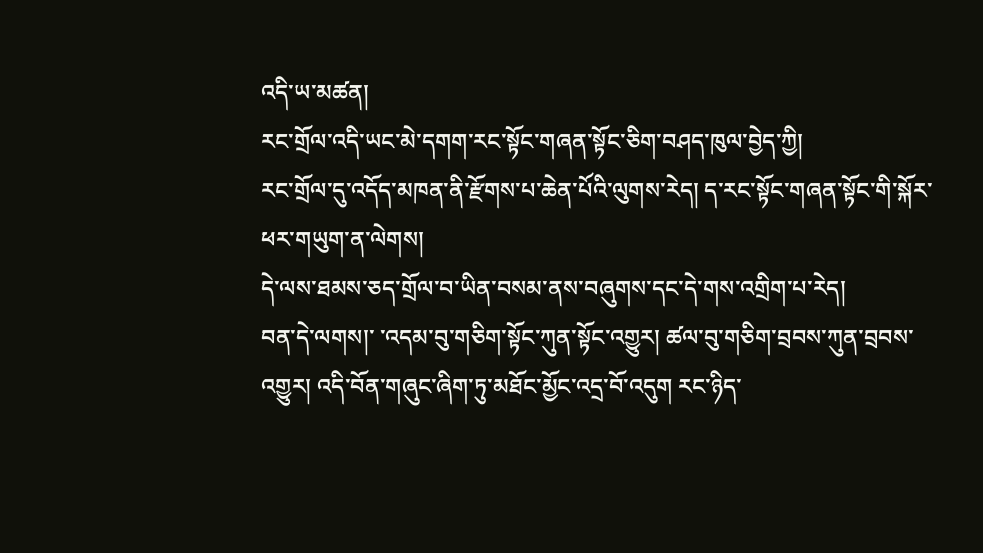འདི་ཡ་མཚན།
རང་གྲོལ་འདི་ཡང་མེ་དགག་རང་སྟོང་གཞན་སྟོང་ཅིག་བཤད་ཁུལ་བྱེད་ཀྱི།
རང་གྲོལ་དུ་འདོད་མཁན་ནི་རྫོགས་པ་ཆེན་པོའི་ལུགས་རེད། ད་རང་སྟོང་གཞན་སྟོང་གི་སྐོར་ཕར་གཡུག་ན་ལེགས།
དེ་ལས་ཐམས་ཅད་གྲོལ་བ་ཡིན་བསམ་ནས་བཞུགས་དང་དེ་གས་འགྲིག་པ་རེད།
བན་དེ་ལགས།་ ་འདམ་བུ་གཅིག་སྟོང་ཀུན་སྟོང་འགྱུར། ཚལ་བུ་གཅིག་བྲབས་ཀུན་བྲབས་འགྱུར། འདི་བོན་གཞུང་ཞིག་ཏུ་མཐོང་མྱོང་འདྲ་བོ་འདུག རང་ཉིད་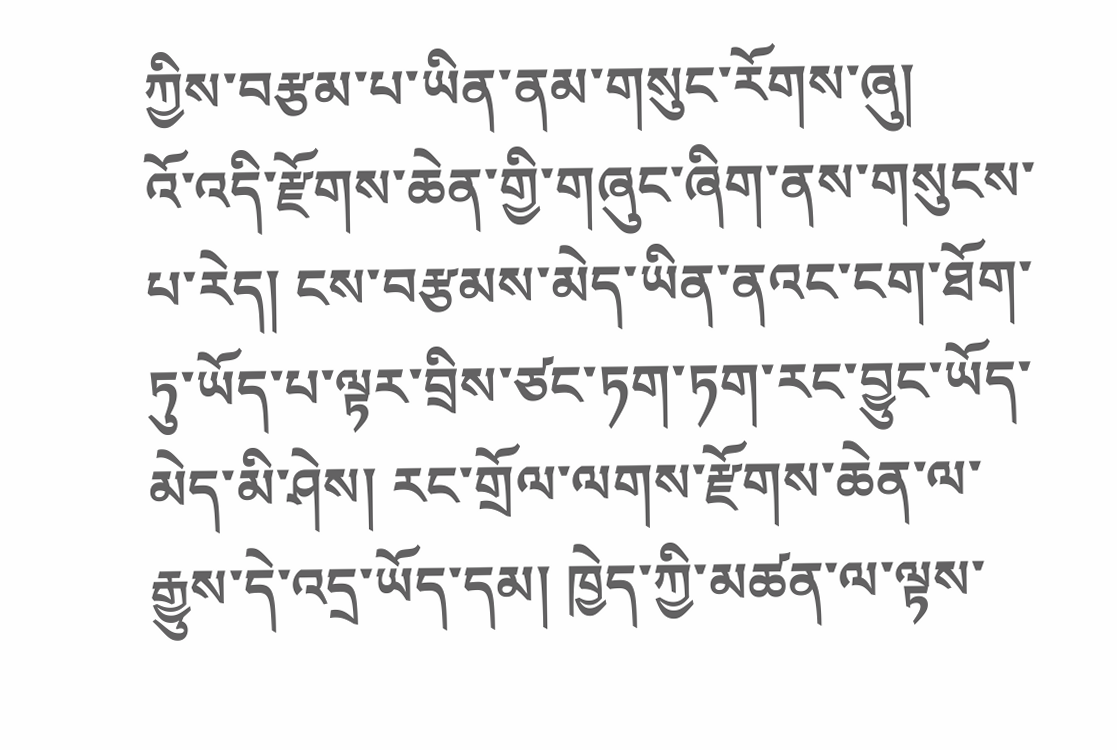ཀྱིས་བརྩམ་པ་ཡིན་ནམ་གསུང་རོགས་ཞུ།
འོ་འདི་རྫོགས་ཆེན་གྱི་གཞུང་ཞིག་ནས་གསུངས་པ་རེད། ངས་བརྩམས་མེད་ཡིན་ནའང་ངག་ཐོག་ཏུ་ཡོད་པ་ལྟར་བྲིས་ཙང་ཏག་ཏག་རང་བྱུང་ཡོད་མེད་མི་ཤེས། རང་གྲོལ་ལགས་རྫོགས་ཆེན་ལ་རྒྱུས་དེ་འདྲ་ཡོད་དམ། ཁྱེད་ཀྱི་མཚན་ལ་ལྟས་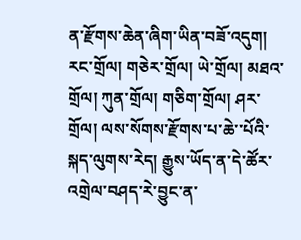ན་རྫོགས་ཆེན་ཞིག་ཡིན་བཟོ་འདུག། རང་གྲོལ། གཅེར་གྲོལ། ཡེ་གྲོལ། མཐའ་གྲོལ། ཀུན་གྲོལ། གཅིག་གྲོལ། ཤར་གྲོལ། ལས་སོགས་རྫོགས་པ་ཆེ་་པོའི་སྐད་ལུགས་རེད། རྒྱུས་ཡོད་ན་དེ་ཚོར་འགྲེལ་བཤད་རེ་བྱུང་ན་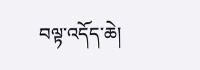བལྟ་འདོད་ཆེ།